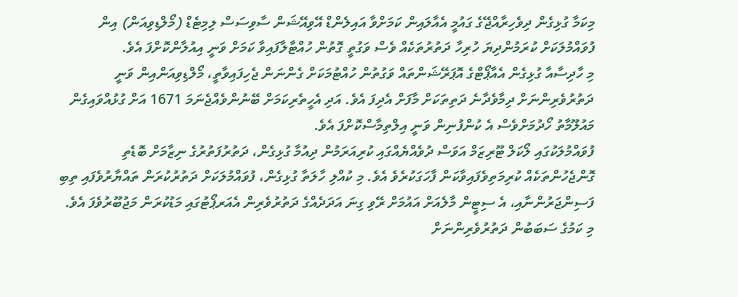މިކަމާ ގުޅިގެން ދިވެހިރާއްޖޭގެ ގައުމީ އެއާލައިން ކަމަށްވާ އައިލެންޑް އޭވިއޭޝަން ސާވިސަސް ލިމިޓެޑް (މޯލްޑިވިއަން) އިން ފުވައްމުލަކަށް ކުރަމުންދިޔަ ހުރިހާ ދަތުރުތަކެއް ވެސް ވަގުތީ ގޮތުން ހުއްޓާލާފައިވާ ކަމަށް ވަނީ އިއުލާންކޮށްފަ އެވެ.
މި ހާދިސާއާ ގުޅިގެން އެއާޕޯޓްގެ އޮޕަރޭޝަންތައް ވަގުތުން ހުއްޓުމަކަށް ގެންނަން ޖެހިފައިވާތީ، މޯލްޑިވިއަންއިން ވަނީ ދަތުރުވެރިންނަށް ދިމާވެދާނެ ދަތިތަކަށް މާފަށް އެދިފަ އެވެ. އަދި އެހީތެރިކަމަށް ބޭނުންވެއްޖެނަމަ 1671 އަށް ގުޅުއްވައިގެން މައުލޫމާތު ހޯދުމަށްވެސް އެ ކުންފުނިން ވަނީ އިލްތިމާސްކޮށްފަ އެވެ.
ފުވައްމުލަކުގައި ލޯކަލް ޓޫރިޒަމް އަވަސް ދުވެއްޔެއްގައި ކުރިއަރަމުން ދިއުމާ ގުޅިގެން، ދަތުރުފަތުރުގެ ނިޒާމަށް ބޮޑެތި ގޮންޖެހުންތަކެއް ކުރިމަތިވެފައިވާކަން ފާހަގަކުރެވެ އެވެ. މި ކުއްލި ހާލަތާ ގުޅިގެން، ފުވައްމުލަކަށް ދަތުރުކުރަން ތައްޔާރުވެފައި ތިބި ފަސިންޖަރުންނާއި، އެ ސިޓީން މާލެއަށް އައުމަށް ރޭވި ގިނަ އަދަދެއްގެ ދަތުރުވެރިން އެއަރޕޯޓުގައި މަޑުކުރަން މަޖުބޫރުވެފަ އެވެ. މި ކަމުގެ ސަބަބުން ދަތުރުވެރިންނަށް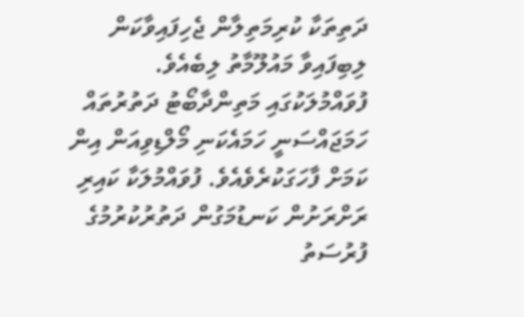ދަތިތަކާ ކުރިމަތިލާން ޖެހިފައިވާކަން ލިބިފައިވާ މައުލޫމާތު ލިބެއެވެ.
ފުވައްމުލަކުގައި މަތިންދާބޯޓު ދަތުރުތައް ހަމަޖައްސަނީ ހަމައެކަނި މޯލްޑިވިއަން އިން ކަމަށް ފާހަގަކުރެވެއެވެ. ފުވައްމުލަކާ ކައިރި ރަށްރަށުން ކަނޑުމަގުން ދަތުރުކުރުމުގެ ފުރުސަތު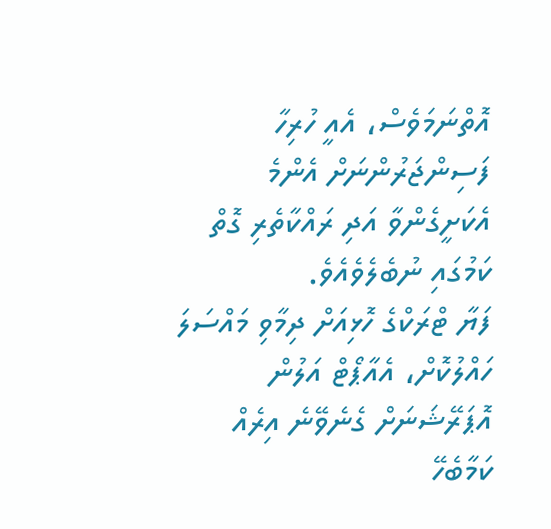އޮތްނަމަވެސް، އެއީ ހުރިހާ ފަސިންޖަރުންނަށް އެންމެ އެކަށީގެންވާ އަދި ރައްކާތެރި ގޮތް ކަމުގައި ނުބެލެވެއެވެ.
ފަޔާ ޓްރަކްގެ ހޮޅިއަށް ދިމާވި މައްސަލަ ހައްލުކޮށް، އެއާޕޯޓް އަލުން އޮޕަރޭޝަނަށް ގެނެވޭނެ އިރެއް ކަމާބެހޭ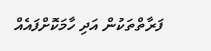ފަރާތްތަކުން އަދި ހާމަކޮށްފައެއް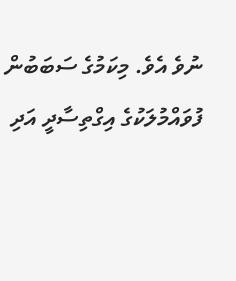ނުވެ އެވެ. މިކަމުގެ ސަބަބުން ފުވައްމުލަކުގެ އިގްތިސާދީ އަދި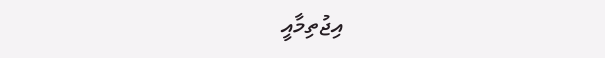އިޖުތިމާއީ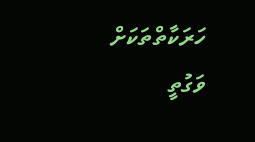ހަރަކާތްތަކަށް ވަގުތީ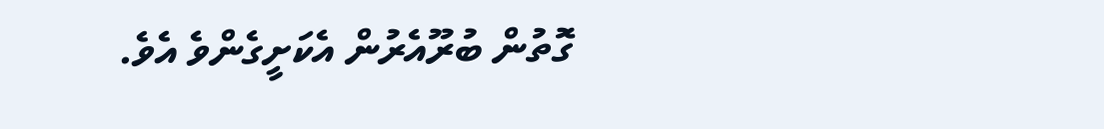ގޮތުން ބުރޫއެރުން އެކަށީގެންވެ އެވެ.